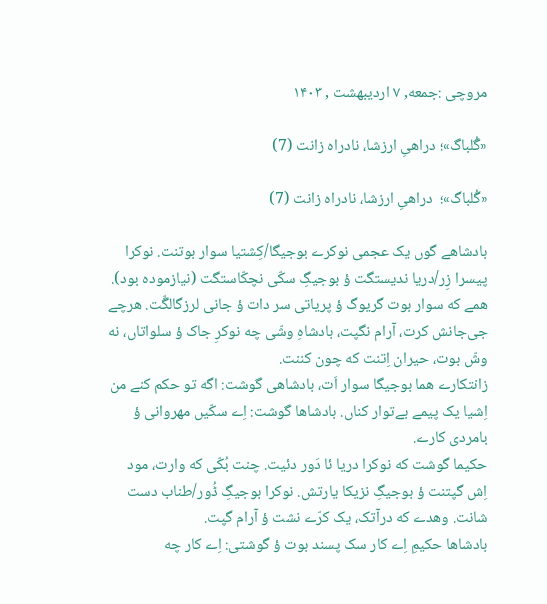مروچی :جمعه, ۷ اردیبهشت , ۱۴۰۳

«گُلباگ»؛ دراهیِ ارزشا، نادراه زانت (7)

«گُلباگ»؛  دراهیِ ارزشا، نادراه زانت (7)

بادشاهے گوں یک عجمی نوکرے بوجیگا/کِشتیا سوار بوتنت. نوکرا پیسرا زِر/دریا ندیستگت ؤ بوجیگِ سکّی نچکّاستگت (نیازموده بود). همے که سوار بوت گریوگ ؤ پریاتی سر دات ؤ جانی لرزگالگِّت. هرچے جی‌جانش کرت، آرام نگپت، بادشاهِ وشّی چه نوکرِ جاک ؤ سلواتاں، نه وشّ بوت، حیران اِتنت که چون کننت.
زانتکارے هما بوجیگا سوار اَت، بادشاهی گوشت: اگه تو حکم کنے من اِشیا یک پیمے بےتوار کناں. بادشاها گوشت: اِے سکّیں مهروانی ؤ بامردی کارے.
حکیما گوشت که نوکرا دریا ئا دَور دئیت. چنت بُکّی که وارت، مود اِش گپتنت ؤ بوجیگِ نزیکا یارتش. نوکرا بوجیگِ ڈُور/طناب دست شانت. وهدے که درآتک، یک کرّے نشت ؤ آرام گپت.
بادشاها حکیمِ اِے کار سک پسند بوت ؤ گوشتی: اِے کار چه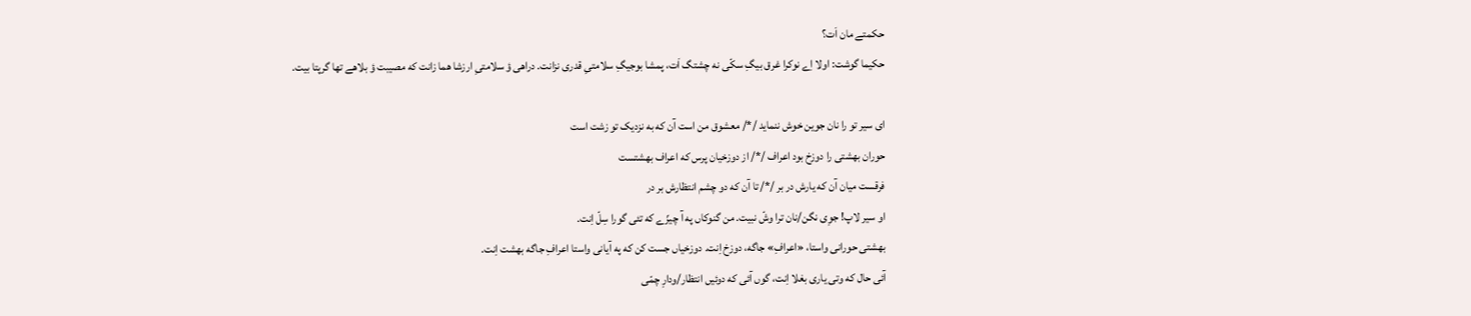حکمتے مان اَت؟
حکیما گوشت: اولا اِے نوکرا غرق بیگِ سکّی نه چشتگ اَت، پمشا بوجیگِ سلامتیِ قدری نزانت. دراهی ؤ سلامتیِ ارزشا هما زانت که مصیبت ؤ بلاهے تها گرپتا بیت.

ای سیر تو را نان جوین خوش ننماید /*/ معشوق من است آن که به نزدیک تو زشت است
حوران بهشتی را دوزخ بود اعراف /*/ از دوزخیان پرس که اعراف بهشتست
فرقست میان آن که یارش در بر /*/ تا آن که دو چشم انتظارش بر در
او سیر لاپ! جوِی نگن/نان ترا وشّ نبیت. من گنوکاں په آ چیزّے که تئی گورا سِلّ اِنت.
بهشتی حورانی واستا، «اعرافِ» جاگه، دوزخ اِنت. دوزخیاں جست کن که په آیانی واستا اعرافِ جاگه بهشت اِنت.
آئی حال که وتی یاری بغلا اِنت، گوں آئی که دوئیں انتظار/ودارِ چمّی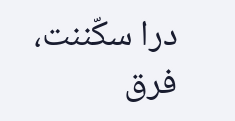درا سکّننت، فرق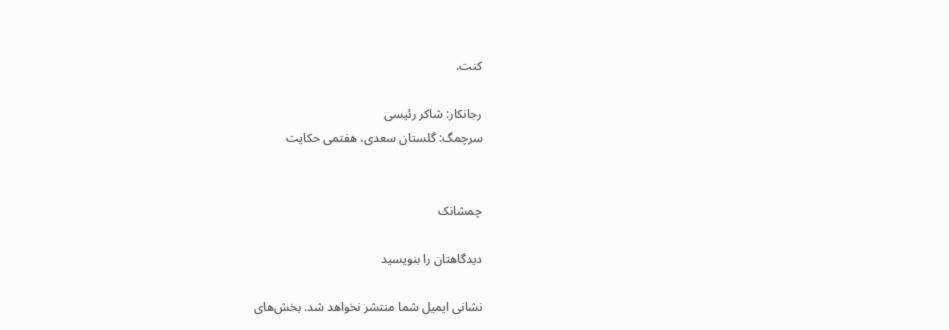کنت.

رجانکار: شاکر رئیسی
سرچمگ: گلستان سعدی، هفتمی حکایت


چمشانک

دیدگاهتان را بنویسید

نشانی ایمیل شما منتشر نخواهد شد. بخش‌های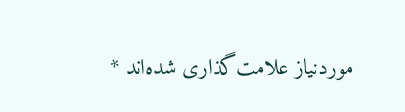موردنیاز علامت‌گذاری شده‌اند *